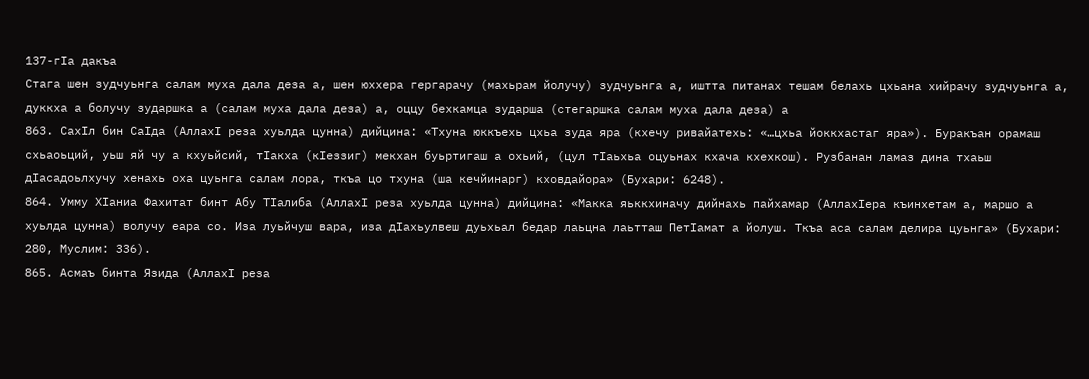137-гIа дакъа
Стага шен зудчуьнга салам муха дала деза а, шен юххера гергарачу (махьрам йолучу) зудчуьнга а, иштта питанах тешам белахь цхьана хийрачу зудчуьнга а, дуккха а болучу зударшка а (салам муха дала деза) а, оццу бехкамца зударша (стегаршка салам муха дала деза) а
863. СахIл бин СаIда (АллахI реза хуьлда цунна) дийцина: «Тхуна юккъехь цхьа зуда яра (кхечу ривайатехь: «…цхьа йоккхастаг яра»). Буракъан орамаш схьаоьций, уьш яй чу а кхуьйсий, тIакха (кIеззиг) мекхан буьртигаш а охьий, (цул тIаьхьа оцуьнах кхача кхехкош). Рузбанан ламаз дина тхаьш дIасадоьлхучу хенахь оха цуьнга салам лора, ткъа цо тхуна (ша кечйинарг) кховдайора» (Бухари: 6248).
864. Умму ХIаниа Фахитат бинт Абу ТIалиба (АллахI реза хуьлда цунна) дийцина: «Макка яьккхиначу дийнахь пайхамар (АллахIера къинхетам а, маршо а хуьлда цунна) волучу еара со. Иза луьйчуш вара, иза дIахьулвеш дуьхьал бедар лаьцна лаьтташ ПетIамат а йолуш. Ткъа аса салам делира цуьнга» (Бухари: 280, Муслим: 336).
865. Асмаъ бинта Язида (АллахI реза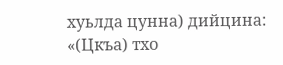хуьлда цунна) дийцина: «(Цкъа) тхо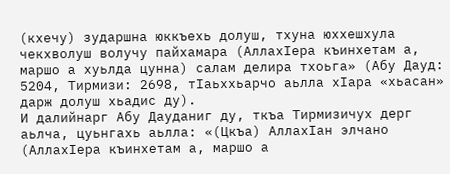(кхечу) зударшна юккъехь долуш, тхуна юххешхула чекхволуш волучу пайхамара (АллахIера къинхетам а, маршо а хуьлда цунна) салам делира тхоьга» (Абу Дауд: 5204, Тирмизи: 2698, тIаьххьарчо аьлла хIара «хьасан» дарж долуш хьадис ду).
И далийнарг Абу Дауданиг ду, ткъа Тирмизичух дерг аьлча, цуьнгахь аьлла: «(Цкъа) АллахIан элчано (АллахIера къинхетам а, маршо а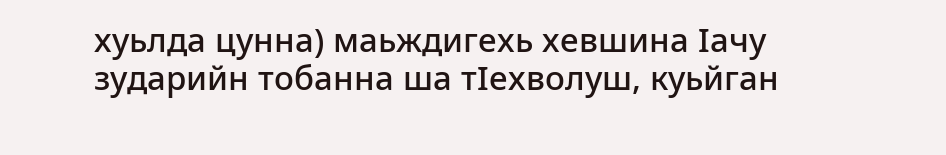хуьлда цунна) маьждигехь хевшина Iачу зударийн тобанна ша тIехволуш, куьйган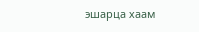эшарца хаам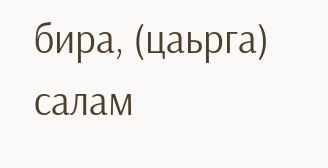бира, (цаьрга) салам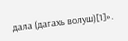дала (дагахь волуш)[1]».